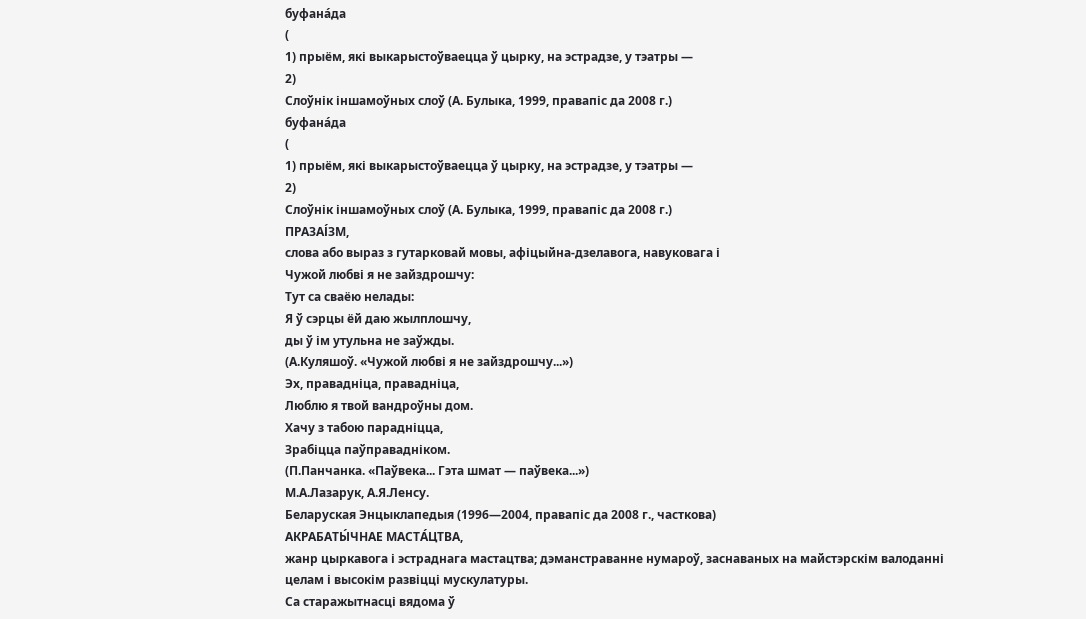буфана́да
(
1) прыём, які выкарыстоўваецца ў цырку, на эстрадзе, у тэатры —
2)
Слоўнік іншамоўных слоў (А. Булыка, 1999, правапіс да 2008 г.)
буфана́да
(
1) прыём, які выкарыстоўваецца ў цырку, на эстрадзе, у тэатры —
2)
Слоўнік іншамоўных слоў (А. Булыка, 1999, правапіс да 2008 г.)
ПРАЗАІ́ЗМ,
слова або выраз з гутарковай мовы, афіцыйна-дзелавога, навуковага і
Чужой любві я не зайздрошчу:
Тут са сваёю нелады:
Я ў сэрцы ёй даю жылплошчу,
ды ў ім утульна не заўжды.
(А.Куляшоў. «Чужой любві я не зайздрошчу...»)
Эх, правадніца, правадніца,
Люблю я твой вандроўны дом.
Хачу з табою парадніцца,
Зрабіцца паўправадніком.
(П.Панчанка. «Паўвека... Гэта шмат — паўвека...»)
М.А.Лазарук, А.Я.Ленсу.
Беларуская Энцыклапедыя (1996—2004, правапіс да 2008 г., часткова)
АКРАБАТЫ́ЧНАЕ МАСТА́ЦТВА,
жанр цыркавога і эстраднага мастацтва; дэманстраванне нумароў, заснаваных на майстэрскім валоданні целам і высокім развіцці мускулатуры.
Са старажытнасці вядома ў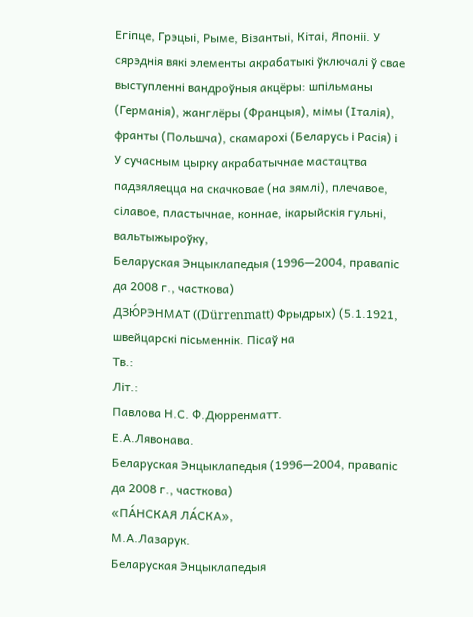Егіпце, Грэцыі, Рыме, Візантыі, Кітаі, Японіі. У сярэднія вякі элементы акрабатыкі ўключалі ў свае выступленні вандроўныя акцёры: шпільманы (Германія), жанглёры (Францыя), мімы (Італія), франты (Польшча), скамарохі (Беларусь і Расія) і
У сучасным цырку акрабатычнае мастацтва падзяляецца на скачковае (на зямлі), плечавое, сілавое, пластычнае, коннае, ікарыйскія гульні, вальтыжыроўку,
Беларуская Энцыклапедыя (1996—2004, правапіс да 2008 г., часткова)
ДЗЮ́РЭНМАТ ((Dürrenmatt) Фрыдрых) (5.1.1921,
швейцарскі пісьменнік. Пісаў на
Тв.:
Літ.:
Павлова Н.С. Ф.Дюрренматт.
Е.А.Лявонава.
Беларуская Энцыклапедыя (1996—2004, правапіс да 2008 г., часткова)
«ПА́НСКАЯ ЛА́СКА»,
М.А.Лазарук.
Беларуская Энцыклапедыя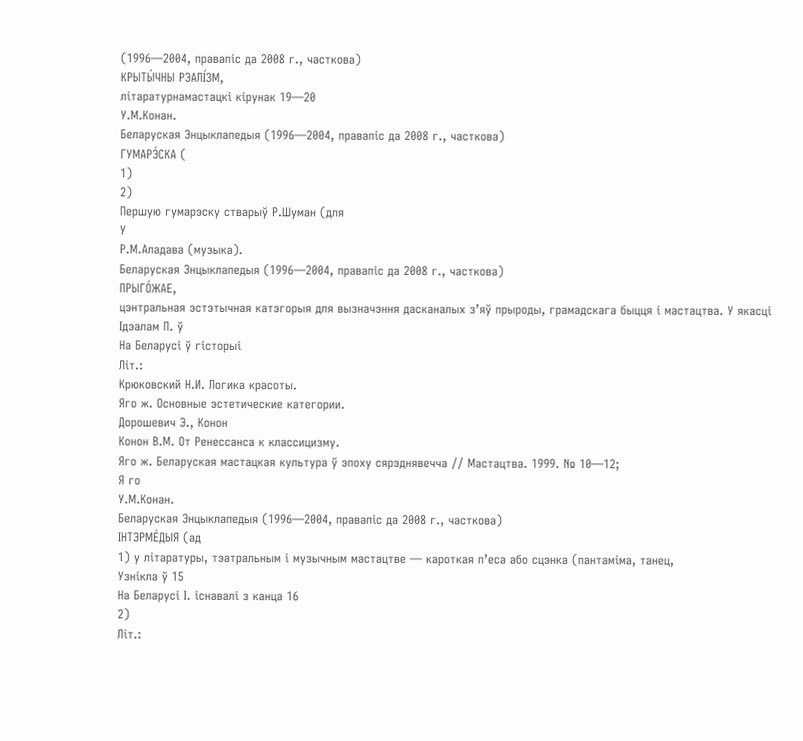(1996—2004, правапіс да 2008 г., часткова)
КРЫТЫ́ЧНЫ РЭАЛІ́ЗМ,
літаратурнамастацкі кірунак 19—20
У.М.Конан.
Беларуская Энцыклапедыя (1996—2004, правапіс да 2008 г., часткова)
ГУМАРЭ́СКА (
1)
2)
Першую гумарэску стварыў Р.Шуман (для
У
Р.М.Аладава (музыка).
Беларуская Энцыклапедыя (1996—2004, правапіс да 2008 г., часткова)
ПРЫГО́ЖАЕ,
цэнтральная эстэтычная катэгорыя для вызначэння дасканалых з’яў прыроды, грамадскага быцця і мастацтва. У якасці
Ідэалам П. ў
На Беларусі ў гісторыі
Літ.:
Крюковский Н.И. Логика красоты.
Яго ж. Основные эстетические категории.
Дорошевич Э., Конон
Конон В.М. От Ренессанса к классицизму.
Яго ж. Беларуская мастацкая культура ў эпоху сярэднявечча // Мастацтва. 1999. № 10—12;
Я го
У.М.Конан.
Беларуская Энцыклапедыя (1996—2004, правапіс да 2008 г., часткова)
ІНТЭРМЕ́ДЫЯ (ад
1) у літаратуры, тэатральным і музычным мастацтве — кароткая п’еса або сцэнка (пантаміма, танец,
Узнікла ў 15
На Беларусі І. існавалі з канца 16
2)
Літ.: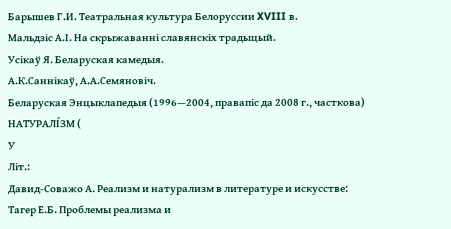Барышев Г.И. Театральная культура Белоруссии XVIII в.
Мальдзіс А.І. На скрыжаванні славянскіх традыцый.
Усікаў Я. Беларуская камедыя.
А.К.Саннікаў, А.А.Семяновіч.
Беларуская Энцыклапедыя (1996—2004, правапіс да 2008 г., часткова)
НАТУРАЛІ́ЗМ (
У
Літ.:
Давид-Соважо А. Реализм и натурализм в литературе и искусстве:
Тагер Е.Б. Проблемы реализма и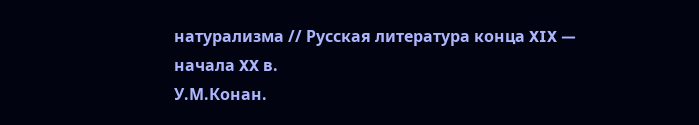натурализма // Русская литература конца XIX — начала XX в.
У.М.Конан.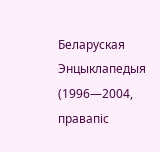Беларуская Энцыклапедыя (1996—2004, правапіс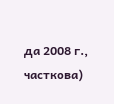да 2008 г., часткова)